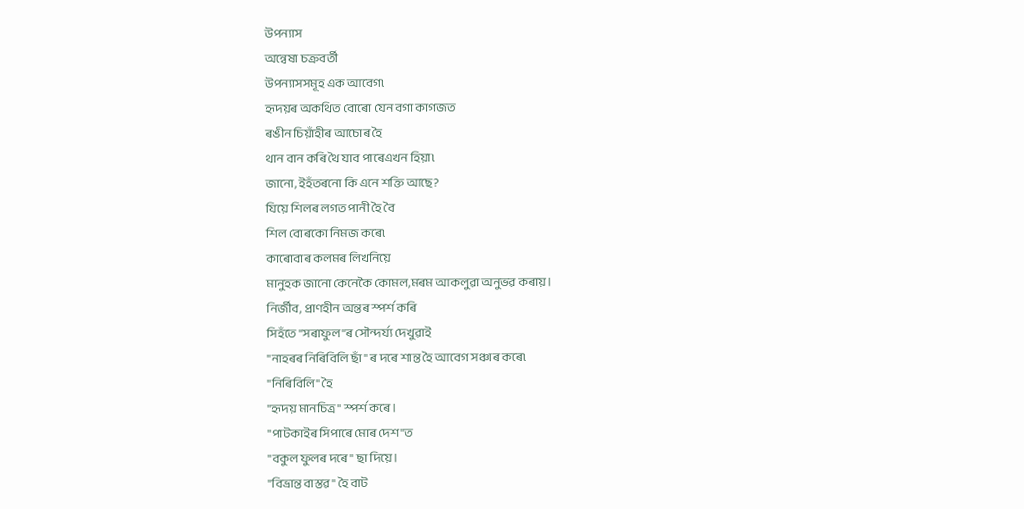উপন্যাস
অন্বেষা চক্ৰবৰ্তী
উপন্যাসসমূহ এক আবেগ৷
হৃদয়ৰ অকথিত বোৰো যেন বগা কাগজত
ৰঙীন চিয়াঁহীৰ আচোৰ হৈ
থান বান কৰি থৈ যাব পাৰেএখন হিয়া৷
জানো, ইহঁতৰনো কি এনে শক্তি আছে?
যিয়ে শিলৰ লগত পানী হৈ বৈ
শিল বোৰকো নিমজ কৰে৷
কাৰোবাৰ কলমৰ লিখনিয়ে
মানুহক জানো কেনেকৈ কোমল,মৰম আকলুৱা অনুভৱ কৰায়।
নির্জীব, প্রাণহীন অন্তৰ স্পৰ্শ কৰি
সিহঁতে "সৰাফুল"ৰ সৌন্দৰ্য্য দেখুৱাই
"নাহৰৰ নিৰিবিলি ছাঁ" ৰ দৰে শান্ত হৈ আবেগ সঞ্চাৰ কৰে৷
"নিৰিবিলি" হৈ
"হৃদয় মানচিত্র" স্পৰ্শ কৰে।
"পাটকাইৰ সিপাৰে মোৰ দেশ"ত
"বকুল ফুলৰ দৰে" ছা দিয়ে।
"বিভ্ৰান্ত বাস্তৱ" হৈ বাট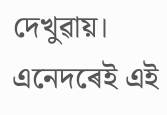দেখুৱায়।
এনেদৰেই এই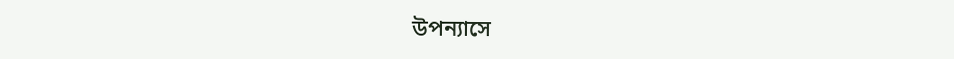উপন্যাসে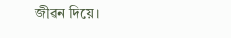জীৱন দিয়ে।